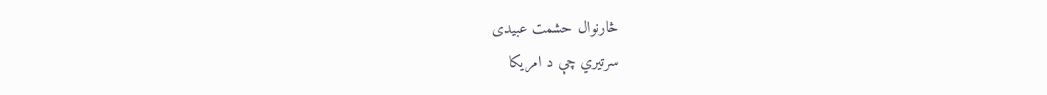څارنوال حشمت عبیدی
سرتیري چې د امریکا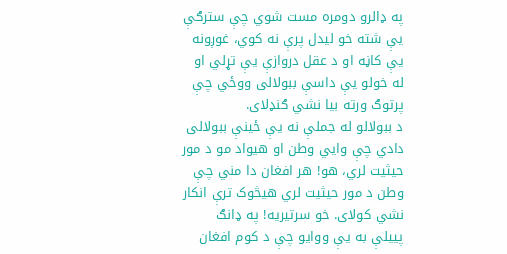په ډالرو دومره مست شوي چې سترګې یې شته خو لیدل پرې نه کوي، غوږونه یې کاڼه او د عقل دروازې یې تړلي او له خولو یې داسې ببولالی ووځي چې پرتوګ ورته بیا نشي ګنډلای.
د ببولالو له جملې نه یې ځینې ببولالی دادي چې وایي وطن او هیواد مو د مور حیثیت لري، هو! هر افغان دا مني چې وطن د مور حیثیت لري هیڅوک ترې انکار نشي کولای. خو سرتیریه! په ډانګ پییلې به یې ووایو چې د کوم افغان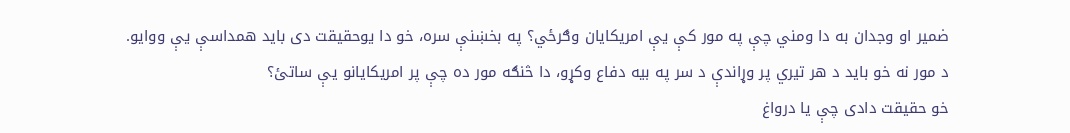ضمیر او وجدان به دا ومني چې په مور کې یې امریکایان وګرځي؟ په بخښنې سره، خو دا یوحقیقت دی باید همداسې یې ووایو.
د مور نه خو باید د هر تیري پر وړاندې د سر په بیه دفاع وکړو، دا څنګه مور ده چې پر امریکایانو یې ساتئ؟
خو حقیقت دادی چې یا درواغ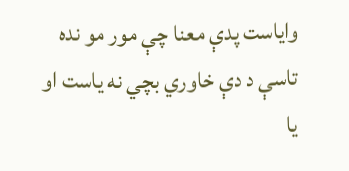وایاست پدې معنا چې مور مو نده تاسې د دې خاوري بچي نه یاست او یا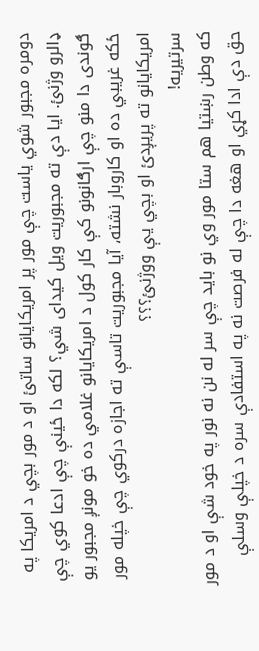دومره مجبور شوي یاست چې مور پر امریکایانو ساتئ او د مور بچي د امریکا په ډالرو وژنئ. ایا دې ته مجبوریت ویل کیدای شي؟ لکه دا ځینې چې ادعا کوي چې ګوندی دا منو چې ارګانونو کې کار کول د امریکایانو غلامي ده خو مونږ مجبور یو ځکه غریبي ده او کاروبار نشته، آیا مجبوریت تاسې ته اجازه درکوي چې خپله مور امریکایانو ته پریږدئ او بچي یې ووژنئ؟؟؟
سرتیریه!
که وطن رښتیا هم ستا مور وي نو باید چې سر له نن نه نور په خود شې او د مور حق دې ادا کړي او هغه دا چې له فرصت نه په استفادې سره د خپلې وسلې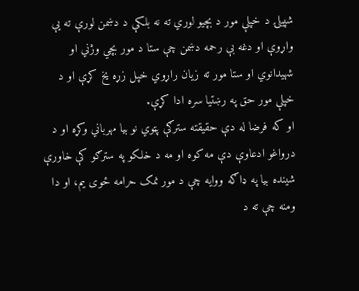شپیلۍ د خپلې مور د بچیو لوري ته نه بلکې د دښمن لورې ته یې واړوې او دغه بې رحمه دښمن چې ستا د مور بچي وژني او شهیدانوي او ستا مور ته زیان راړوي خپل زړه یخ کړې او د خپلې مور حق په رښتیا سره ادا کړې.
او که فرضا له دې حقیقته سترګې پټوي نو بیا مهرباني وکړه او د درواغو ادعاوې دې مه کوه او مه د خلکو په سترګو کې خاورې شینده بیا په ډاګه ووایه چې د مور نمک حرامه ځوی یم، او دا ومنه چې ته د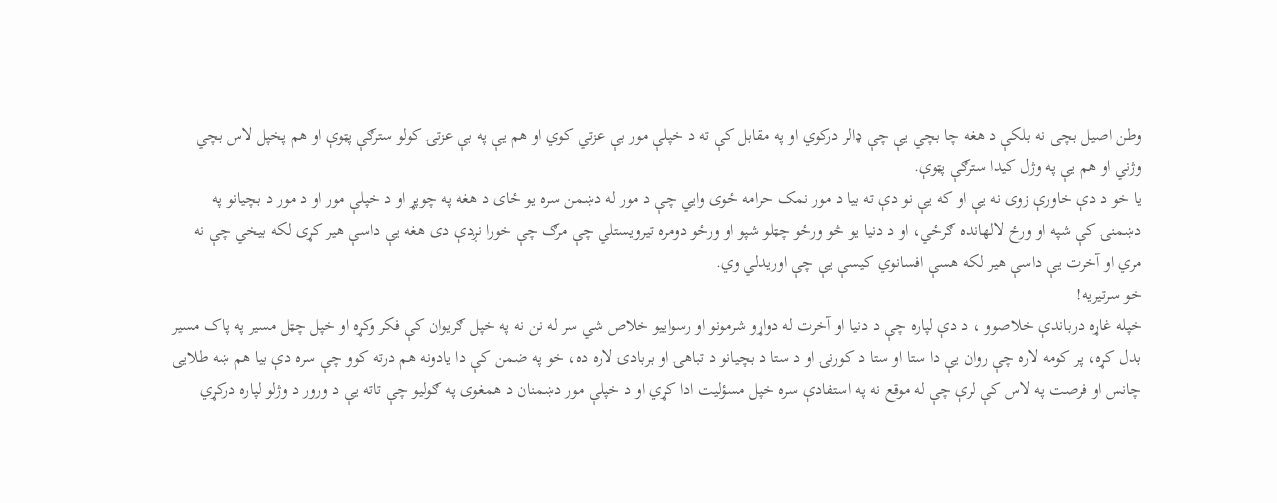وطن اصیل بچی نه بلکې د هغه چا بچي یې چې ډالر درکوي او په مقابل کې ته د خپلې مور بې عزتي کوي او هم یې په بې عزتۍ کولو سترګې پټوې او هم پخپل لاس بچي وژني او هم یې په وژل کیدا سترګې پټوې.
یا خو د دې خاورې زوی نه یې او که یې نو دې ته بیا د مور نمک حرامه ځوی وایي چې د مور له دښمن سره یو ځای د هغه په چوپړ او د خپلې مور او د مور د بچیانو په دښمنۍ کې شپه او ورځ لالهانده ګرځي، او د دنیا یو څو ورځو چټلو شپو او ورځو دومره تیرویستلي چې مرګ چې خورا نږدې دی هغه یې داسې هیر کړی لکه بیخي چې نه مري او آخرت یې داسې هیر لکه هسې افسانوي کیسې یې چې اوریدلي وي.
خو سرتیریه!
خپله غاړه درباندې خلاصوو ، د دې لپاره چې د دنیا او آخرت له دواړو شرمونو او رسواییو خلاص شي سر له نن نه په خپل ګریوان کې فکر وکړه او خپل چټل مسیر په پاک مسیر بدل کړه، پر کومه لاره چې روان یې دا ستا او ستا د کورنۍ او د ستا د بچیانو د تباهۍ او بربادۍ لاره ده، خو په ضمن کې دا یادونه هم درته کوو چې سره دې بیا هم ښه طلایی چانس او فرصت په لاس کې لرې چې له موقع نه په استفادې سره خپل مسؤلیت ادا کړي او د خپلې مور دښمنان د همغوی په ګولیو چې تاته یې د ورور د وژلو لپاره درکړي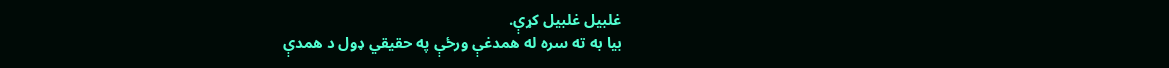غلبیل غلبیل کړې.
بیا به ته سره له همدغې ورځې په حقیقي ډول د همدې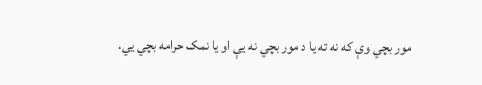مور بچي وې که نه ته یا د مور بچي نه یې او یا نمک حرامه بچي یي.